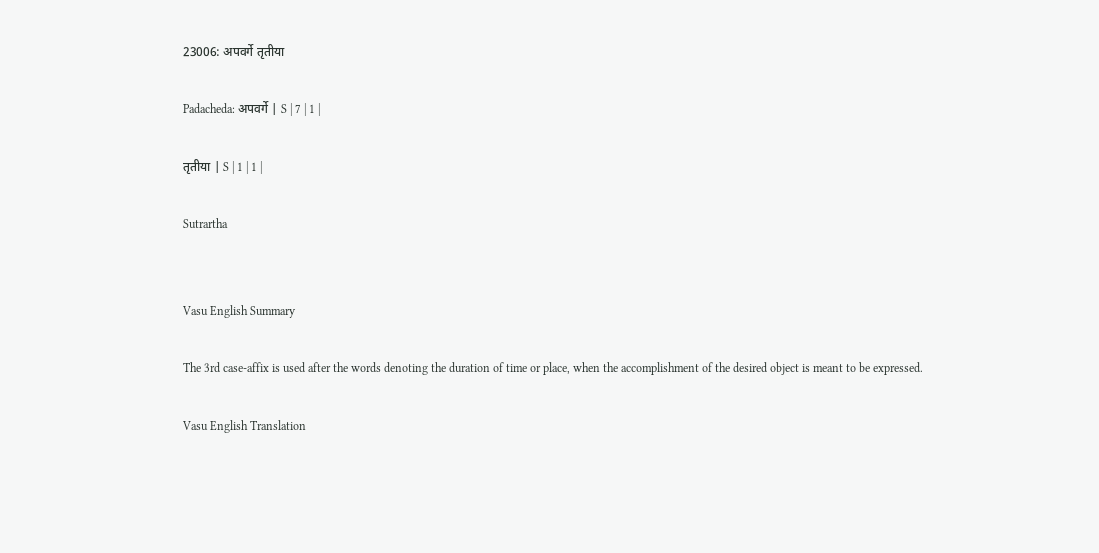23006: अपवर्गे तृतीया

Padacheda: अपवर्गे | S | 7 | 1 |

तृतीया | S | 1 | 1 |

Sutrartha


Vasu English Summary

The 3rd case-affix is used after the words denoting the duration of time or place, when the accomplishment of the desired object is meant to be expressed.

Vasu English Translation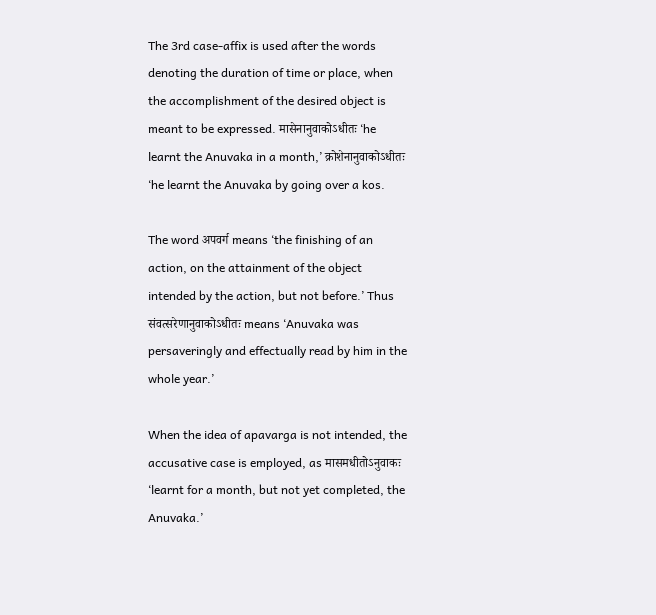The 3rd case-affix is used after the words denoting the duration of time or place, when the accomplishment of the desired object is meant to be expressed. मासेनानुवाकोऽधीतः ‘he learnt the Anuvaka in a month,’ क्रोशेनानुवाकोऽधीतः ‘he learnt the Anuvaka by going over a kos.

The word अपवर्ग means ‘the finishing of an action, on the attainment of the object intended by the action, but not before.’ Thus संवत्सरेणानुवाकोऽधीतः means ‘Anuvaka was persaveringly and effectually read by him in the whole year.’

When the idea of apavarga is not intended, the accusative case is employed, as मासमधीतोऽनुवाकः ‘learnt for a month, but not yet completed, the Anuvaka.’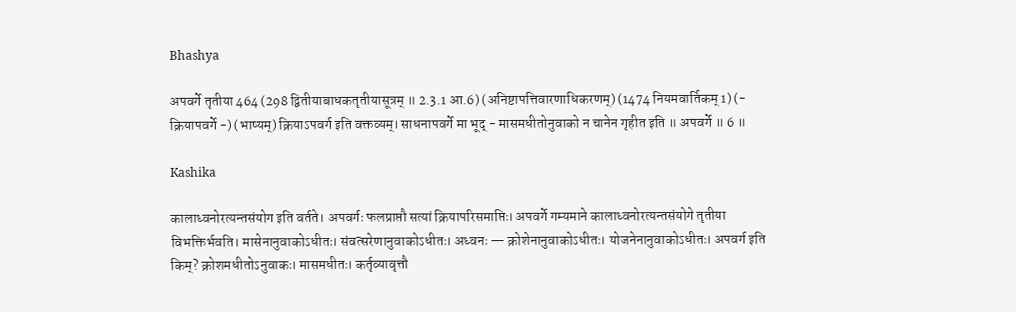Bhashya

अपवर्गे तृतीया 464 (298 द्वितीयाबाधकतृतीयासूत्रम् ॥ 2.3.1 आ.6) (अनिष्टापत्तिवारणाधिकरणम्) (1474 नियमवार्तिकम् 1) (- क्रियापवर्गे -) (भाष्यम्) क्रियाऽपवर्ग इति वक्तव्यम्। साधनापवर्गे मा भूद् - मासमधीतोनुवाको न चानेन गृहीत इति ॥ अपवर्गे ॥ 6 ॥

Kashika

कालाध्वनोरत्यन्तसंयोग इति वर्तते। अपवर्गः फलप्राप्तौ सत्यां क्रियापरिसमाप्तिः। अपवर्गे गम्यमाने कालाध्वनोरत्यन्तसंयोगे तृतीया विभक्तिर्भवति। मासेनानुवाकोऽधीतः। संवत्सरेणानुवाकोऽधीतः। अध्वनः — क्रोशेनानुवाकोऽधीतः। योजनेनानुवाकोऽधीतः। अपवर्ग इति किम्? क्रोशमधीतोऽनुवाकः। मासमधीतः। कर्तृव्यावृत्तौ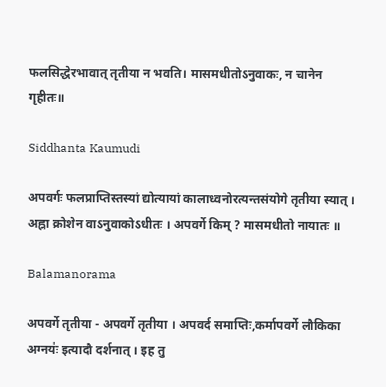फलसिद्धेरभावात् तृतीया न भवति। मासमधीतोऽनुवाकः, न चानेन गृहीतः॥

Siddhanta Kaumudi

अपवर्गः फलप्राप्तिस्तस्यां द्योत्यायां कालाध्वनोरत्यन्तसंयोगे तृतीया स्यात् । अह्ना क्रोशेन वाऽनुवाकोऽधीतः । अपवर्गे किम् ? मासमधीतो नायातः ॥

Balamanorama

अपवर्गे तृतीया - अपवर्गे तृतीया । अपवर्द समाप्तिः,कर्मापवर्गे लौकिका अग्नयः॑ इत्यादौ दर्शनात् । इह तु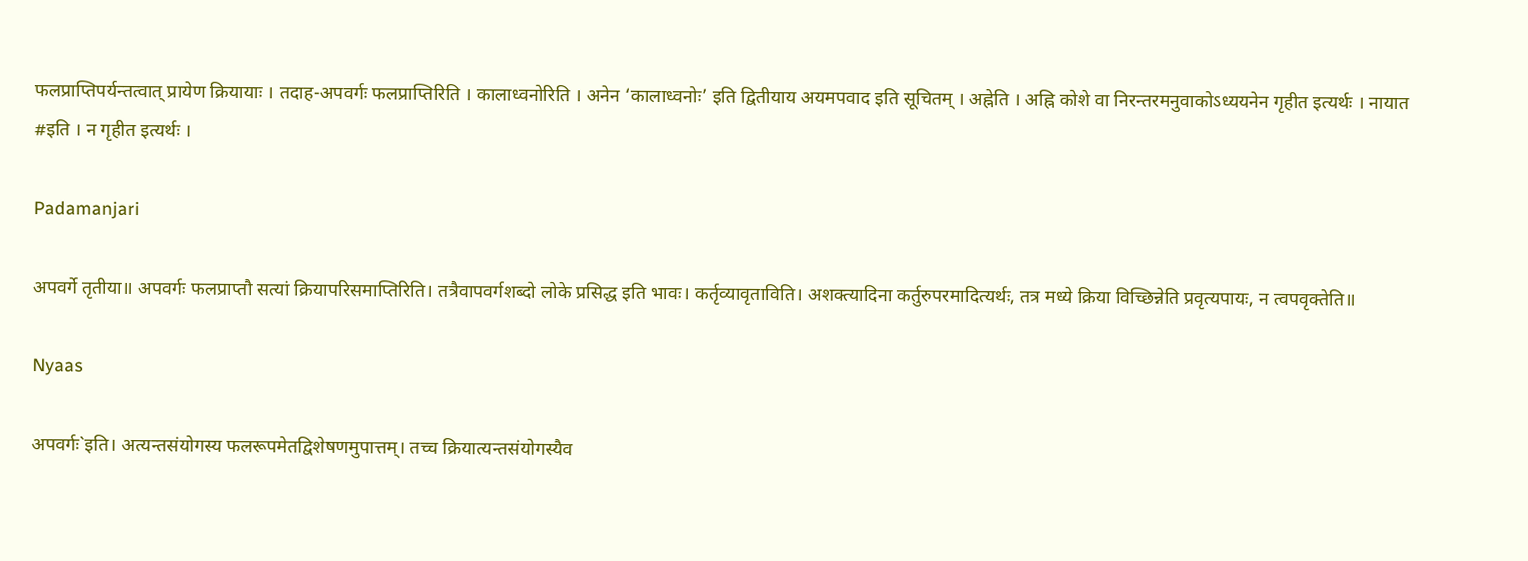फलप्राप्तिपर्यन्तत्वात् प्रायेण क्रियायाः । तदाह-अपवर्गः फलप्राप्तिरिति । कालाध्वनोरिति । अनेन ‘कालाध्वनोः’ इति द्वितीयाय अयमपवाद इति सूचितम् । अह्नेति । अह्नि कोशे वा निरन्तरमनुवाकोऽध्ययनेन गृहीत इत्यर्थः । नायात #इति । न गृहीत इत्यर्थः ।

Padamanjari

अपवर्गे तृतीया॥ अपवर्गः फलप्राप्तौ सत्यां क्रियापरिसमाप्तिरिति। तत्रैवापवर्गशब्दो लोके प्रसिद्ध इति भावः। कर्तृव्यावृताविति। अशक्त्यादिना कर्तुरुपरमादित्यर्थः, तत्र मध्ये क्रिया विच्छिन्नेति प्रवृत्यपायः, न त्वपवृक्तेति॥

Nyaas

अपवर्गः`इति। अत्यन्तसंयोगस्य फलरूपमेतद्विशेषणमुपात्तम्। तच्च क्रियात्यन्तसंयोगस्यैव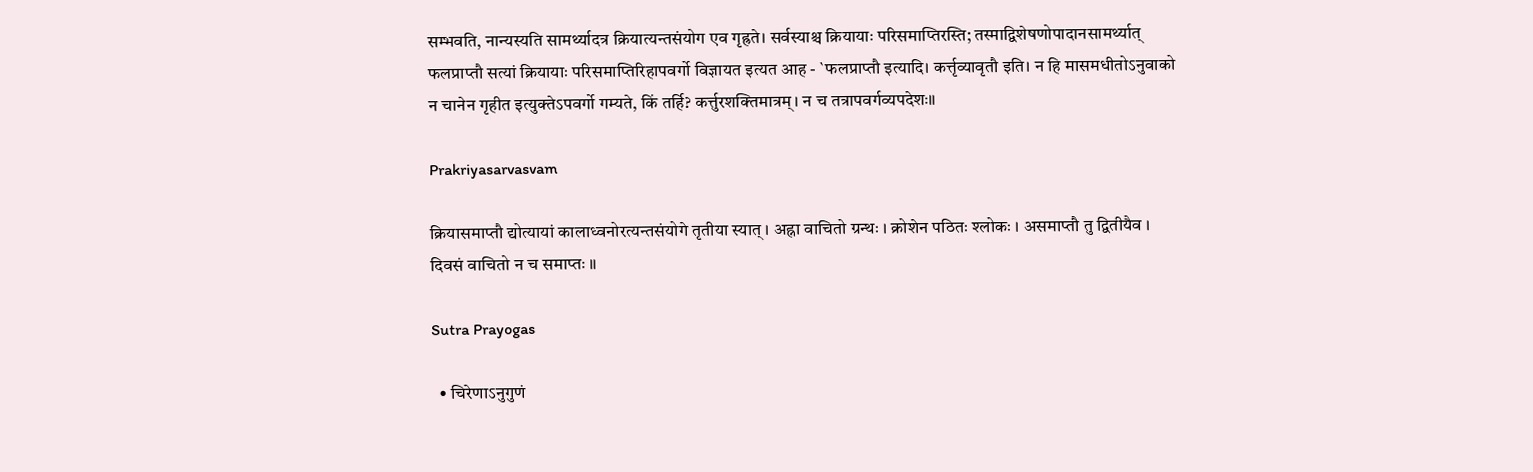सम्भवति, नान्यस्यति सामर्थ्यादत्र क्रियात्यन्तसंयोग एव गृह्रते। सर्वस्याश्च क्रियायाः परिसमाप्तिरस्ति; तस्माद्विशेषणोपादानसामर्थ्यात् फलप्राप्तौ सत्यां क्रियायाः परिसमाप्तिरिहापवर्गो विज्ञायत इत्यत आह - `फलप्राप्तौ इत्यादि। कर्त्तृव्यावृतौ इति। न हि मासमधीतोऽनुवाको न चानेन गृहीत इत्युक्तेऽपवर्गो गम्यते, किं तर्हि? कर्त्तुरशक्तिमात्रम्। न च तत्रापवर्गव्यपदेशः॥

Prakriyasarvasvam

क्रियासमाप्तौ द्योत्यायां कालाध्वनोरत्यन्तसंयोगे तृतीया स्यात् । अह्ना वाचितो ग्रन्थः । क्रोशेन पठितः श्लोकः । असमाप्तौ तु द्वितीयैव । दिवसं वाचितो न च समाप्तः ॥

Sutra Prayogas

  • चिरेणाऽनुगुणं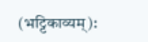(भट्टिकाव्यम्):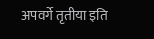अपवर्गे तृतीया इति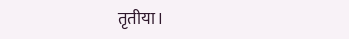तृतीया।